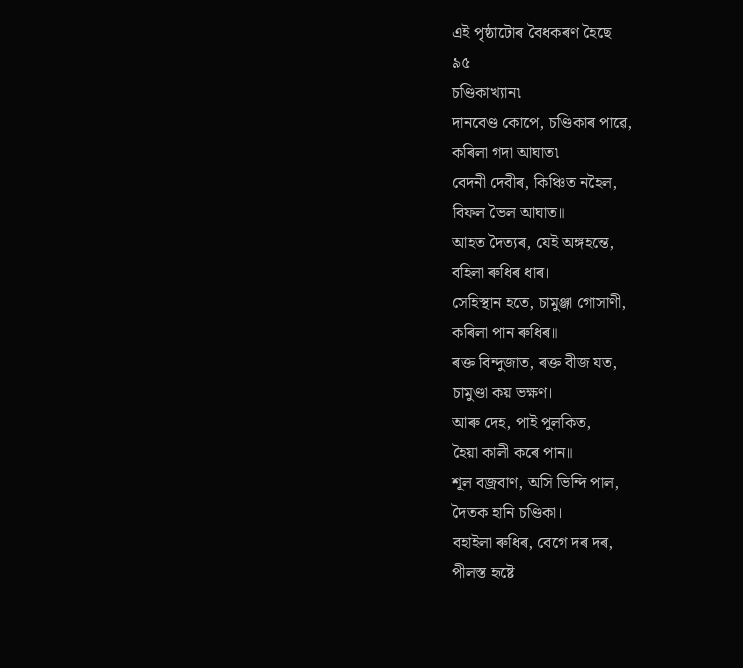এই পৃষ্ঠাটোৰ বৈধকৰণ হৈছে
৯৫
চণ্ডিকাখ্যান৷
দানবেণ্ড কোপে, চণ্ডিকাৰ পাৱে,
কৰিলা গদা আঘাত৷
বেদনী দেবীৰ, কিঞ্চিত নহৈল,
বিফল ভৈল আঘাত॥
আহত দৈত্যৰ, যেই অঙ্গহন্তে,
বহিলা ৰুধিৰ ধাৰ।
সেহিস্থান হতে, চামুঞ্জা গোসাণী,
কৰিলা পান ৰুধিৰ॥
ৰক্ত বিন্দুজাত, ৰক্ত বীজ যত,
চামুণ্ডা কয় ভক্ষণ।
আৰু দেহ, পাই পুলকিত,
হৈয়া কালী কৰে পান॥
শূল বজ্রবাণ, অসি ভিন্দি পাল,
দৈতক হানি চণ্ডিকা।
বহাইলা ৰুধিৰ, বেগে দৰ দৰ,
পীলস্ত হৃষ্টে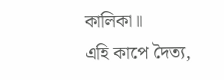কালিকা॥
এহি কাপে দৈত্য,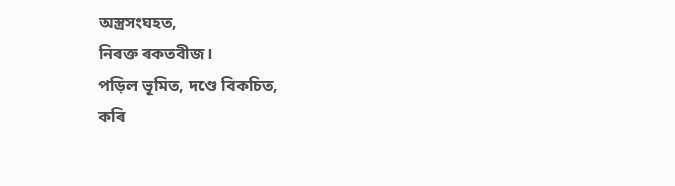অস্ত্ৰসংঘহত,
নিৰক্ত ৰকতবীজ।
পড়িল ভূমিত, দণ্ডে বিকচিত,
কৰি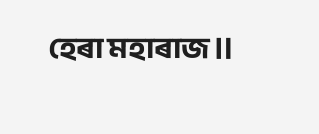হেৰা মহাৰাজ॥